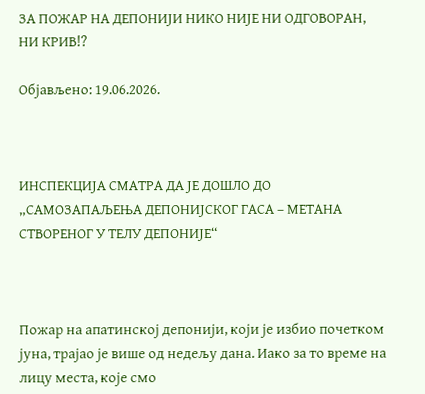ЗА ПОЖАР НА ДЕПОНИЈИ НИКО НИЈЕ НИ ОДГОВОРАН, НИ КРИВ!?

Објављено: 19.06.2026.



ИНСПЕКЦИЈА СМАТРА ДА ЈЕ ДОШЛО ДО „САМОЗАПАЉЕЊА ДЕПОНИЈСКОГ ГАСА – МЕТАНА СТВОРЕНОГ У ТЕЛУ ДЕПОНИЈЕ“



Пожар на апатинској депонији, који је избио почетком јуна, трајао је више од недељу дана. Иако за то време на лицу места, које смо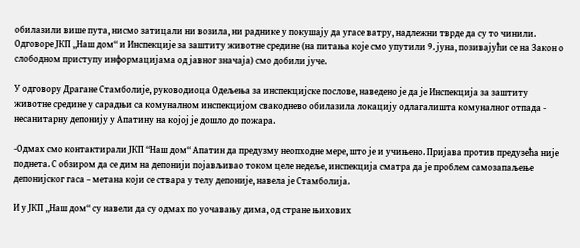обилазили више пута, нисмо затицали ни возила, ни раднике у покушају да угасе ватру, надлежни тврде да су то чинили. Одговоре ЈКП „Наш дом“ и Инспекције за заштиту животне средине (на питања које смо упутили 9. јуна, позивајући се на Закон о слободном приступу информацијама од јавног значаја) смо добили јуче.

У одговору Драгане Стамболије, руководиоца Одељења за инспекцијске послове, наведено је да је Инспекција за заштиту животне средине у сарадњи са комуналном инспекцијом свакоднево обилазила локацију одлагалишта комуналног отпада - несанитарну депонију у Апатину на којој је дошло до пожара.

-Одмах смо контактирали ЈКП “Наш дом“ Апатин да предузму неопходне мере, што је и учињено. Пријава против предузећа није поднета. С обзиром да се дим на депонији појављивао током целе недеље, инспекција сматра да је проблем самозапаљење депонијског гаса – метана који се ствара у телу депоније, навела је Стамболија.

И у ЈКП „Наш дом“ су навели да су одмах по уочавању дима, од стране њихових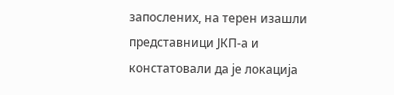запослених, на терен изашли представници ЈКП-а и констатовали да је локација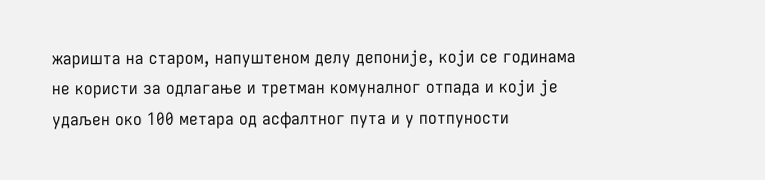жаришта на старом, напуштеном делу депоније, који се годинама не користи за одлагање и третман комуналног отпада и који је удаљен око 100 метара од асфалтног пута и у потпуности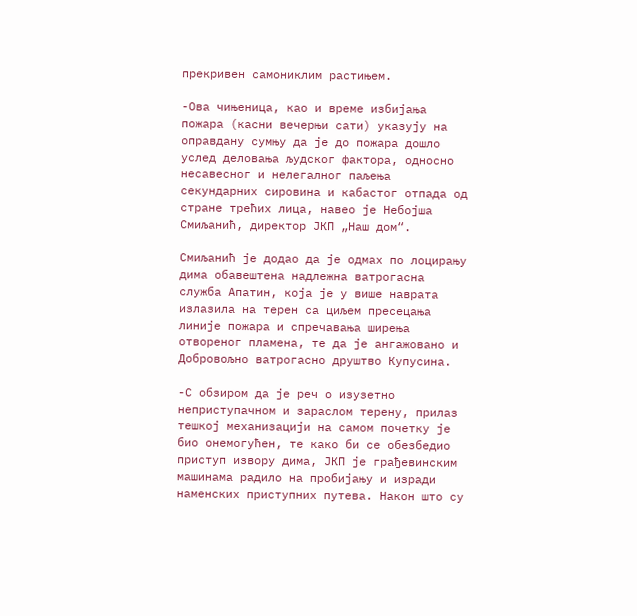прекривен самониклим растињем.

-Ова чињеница, као и време избијања пожара (касни вечерњи сати) указују на оправдану сумњу да је до пожара дошло услед деловања људског фактора, односно несавесног и нелегалног паљења секундарних сировина и кабастог отпада од стране трећих лица, навео је Небојша Смиљанић, директор ЈКП „Наш дом“.

Смиљанић је додао да је одмах по лоцирању дима обавештена надлежна ватрогасна служба Апатин, која је у више наврата излазила на терен са циљем пресецања линије пожара и спречавања ширења отвореног пламена, те да је ангажовано и Добровољно ватрогасно друштво Купусина.

-С обзиром да је реч о изузетно неприступачном и зараслом терену, прилаз тешкој механизацији на самом почетку је био онемогућен, те како би се обезбедио приступ извору дима, ЈКП је грађевинским машинама радило на пробијању и изради наменских приступних путева. Након што су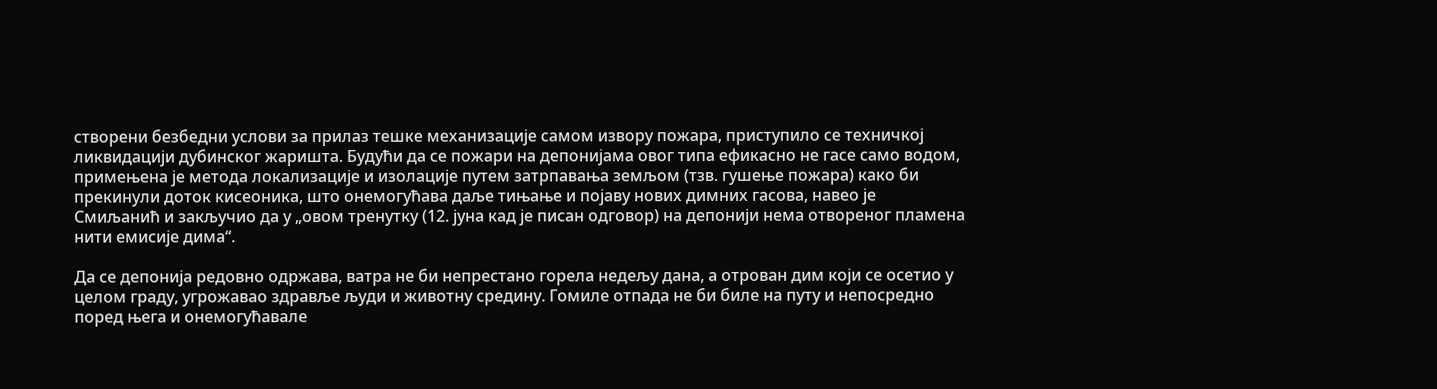створени безбедни услови за прилаз тешке механизације самом извору пожара, приступило се техничкој ликвидацији дубинског жаришта. Будући да се пожари на депонијама овог типа ефикасно не гасе само водом, примењена је метода локализације и изолације путем затрпавања земљом (тзв. гушење пожара) како би прекинули доток кисеоника, што онемогућава даље тињање и појаву нових димних гасова, навео је Смиљанић и закључио да у „овом тренутку (12. јуна кад је писан одговор) на депонији нема отвореног пламена нити емисије дима“.

Да се депонија редовно одржава, ватра не би непрестано горела недељу дана, а отрован дим који се осетио у целом граду, угрожавао здравље људи и животну средину. Гомиле отпада не би биле на путу и непосредно поред њега и онемогућавале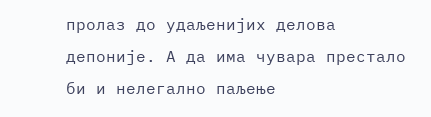пролаз до удаљенијих делова депоније. А да има чувара престало би и нелегално паљење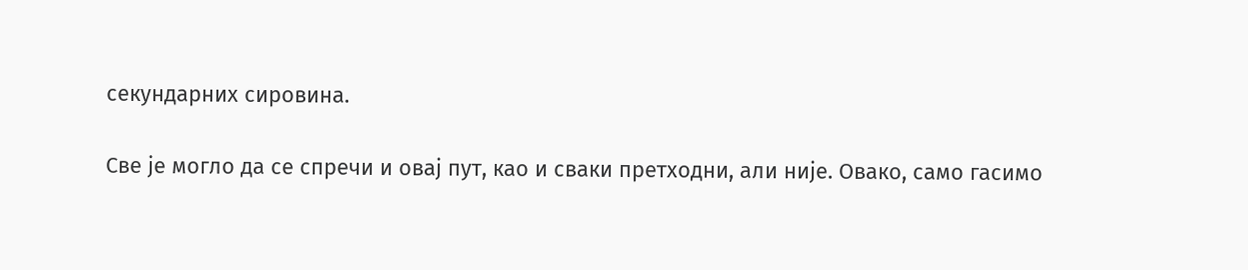секундарних сировина.

Све је могло да се спречи и овај пут, као и сваки претходни, али није. Овако, само гасимо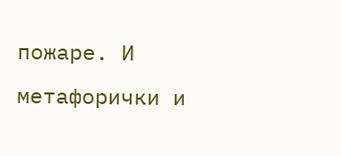пожаре. И метафорички и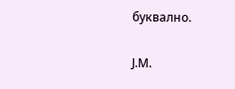буквално.

Ј.М.